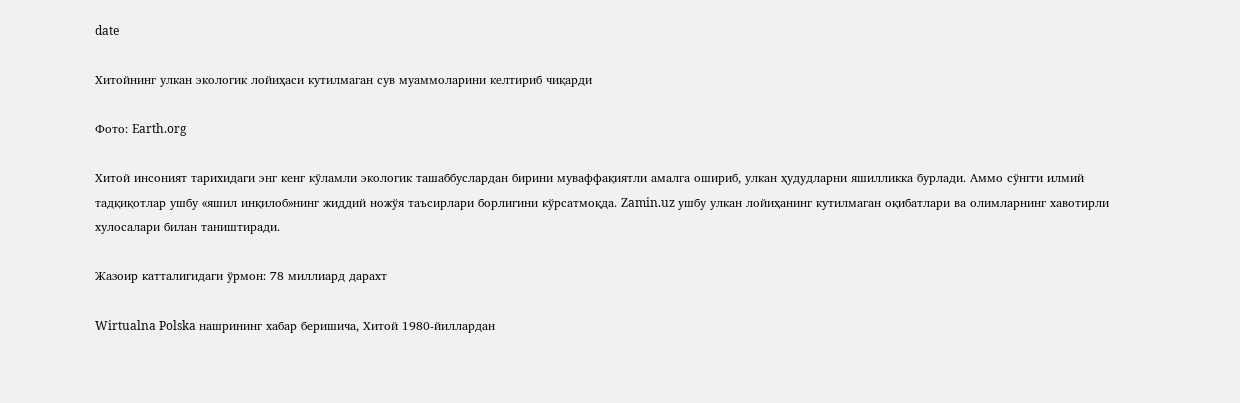date

Хитойнинг улкан экологик лойиҳаси кутилмаган сув муаммоларини келтириб чиқарди

Фото: Earth.org

Хитой инсоният тарихидаги энг кенг кўламли экологик ташаббуслардан бирини муваффақиятли амалга ошириб, улкан ҳудудларни яшилликка бурлади. Аммо сўнгги илмий тадқиқотлар ушбу «яшил инқилоб»нинг жиддий ножўя таъсирлари борлигини кўрсатмоқда. Zamin.uz ушбу улкан лойиҳанинг кутилмаган оқибатлари ва олимларнинг хавотирли хулосалари билан таништиради.

Жазоир катталигидаги ўрмон: 78 миллиард дарахт

Wirtualna Polska нашрининг хабар беришича, Хитой 1980-йиллардан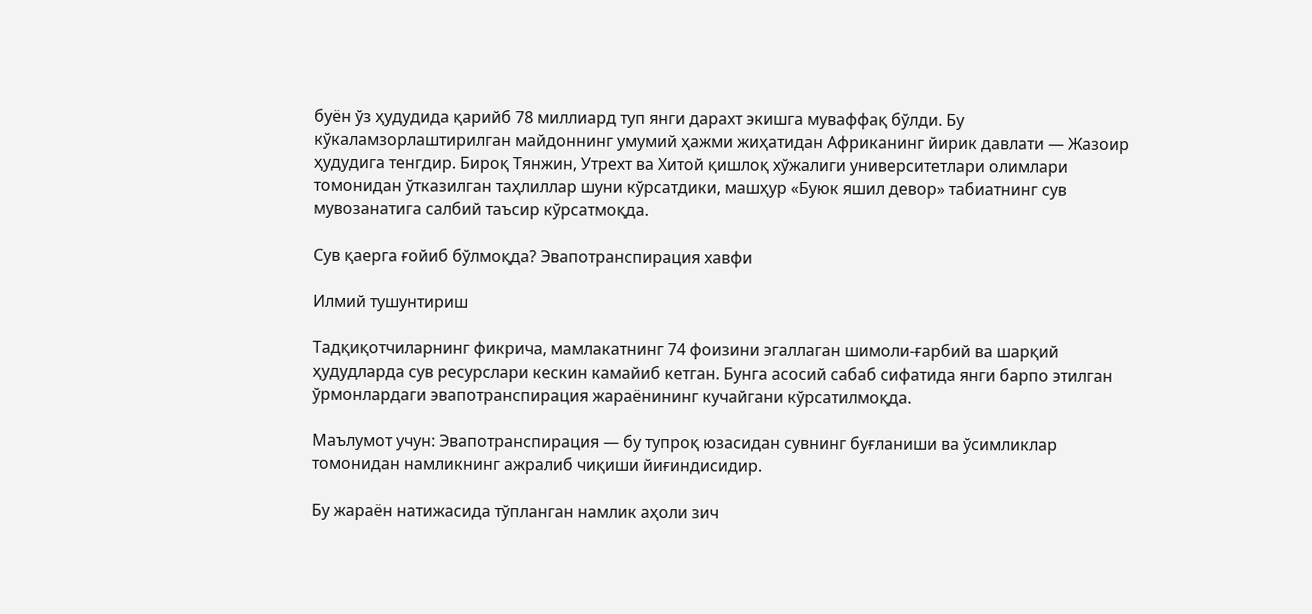буён ўз ҳудудида қарийб 78 миллиард туп янги дарахт экишга муваффақ бўлди. Бу кўкаламзорлаштирилган майдоннинг умумий ҳажми жиҳатидан Африканинг йирик давлати — Жазоир ҳудудига тенгдир. Бироқ Тянжин, Утрехт ва Хитой қишлоқ хўжалиги университетлари олимлари томонидан ўтказилган таҳлиллар шуни кўрсатдики, машҳур «Буюк яшил девор» табиатнинг сув мувозанатига салбий таъсир кўрсатмоқда.

Сув қаерга ғойиб бўлмоқда? Эвапотранспирация хавфи

Илмий тушунтириш

Тадқиқотчиларнинг фикрича, мамлакатнинг 74 фоизини эгаллаган шимоли-ғарбий ва шарқий ҳудудларда сув ресурслари кескин камайиб кетган. Бунга асосий сабаб сифатида янги барпо этилган ўрмонлардаги эвапотранспирация жараёнининг кучайгани кўрсатилмоқда.

Маълумот учун: Эвапотранспирация — бу тупроқ юзасидан сувнинг буғланиши ва ўсимликлар томонидан намликнинг ажралиб чиқиши йиғиндисидир.

Бу жараён натижасида тўпланган намлик аҳоли зич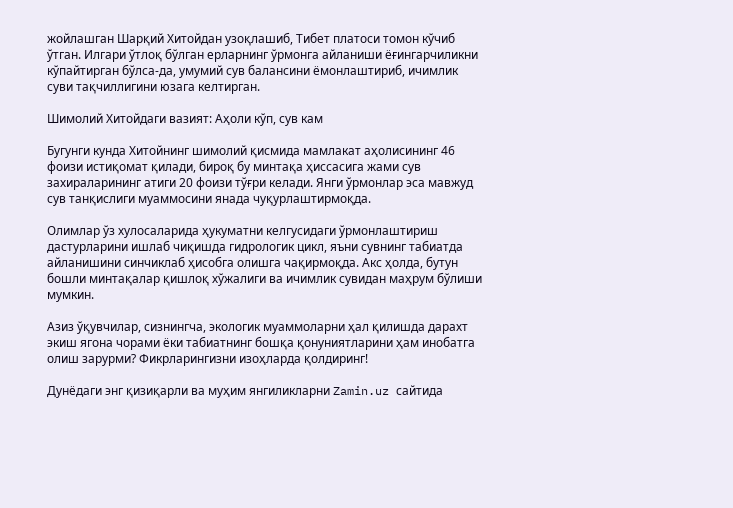жойлашган Шарқий Хитойдан узоқлашиб, Тибет платоси томон кўчиб ўтган. Илгари ўтлоқ бўлган ерларнинг ўрмонга айланиши ёғингарчиликни кўпайтирган бўлса-да, умумий сув балансини ёмонлаштириб, ичимлик суви тақчиллигини юзага келтирган.

Шимолий Хитойдаги вазият: Аҳоли кўп, сув кам

Бугунги кунда Хитойнинг шимолий қисмида мамлакат аҳолисининг 46 фоизи истиқомат қилади, бироқ бу минтақа ҳиссасига жами сув захираларининг атиги 20 фоизи тўғри келади. Янги ўрмонлар эса мавжуд сув танқислиги муаммосини янада чуқурлаштирмоқда.

Олимлар ўз хулосаларида ҳукуматни келгусидаги ўрмонлаштириш дастурларини ишлаб чиқишда гидрологик цикл, яъни сувнинг табиатда айланишини синчиклаб ҳисобга олишга чақирмоқда. Акс ҳолда, бутун бошли минтақалар қишлоқ хўжалиги ва ичимлик сувидан маҳрум бўлиши мумкин.

Азиз ўқувчилар, сизнингча, экологик муаммоларни ҳал қилишда дарахт экиш ягона чорами ёки табиатнинг бошқа қонуниятларини ҳам инобатга олиш зарурми? Фикрларингизни изоҳларда қолдиринг!

Дунёдаги энг қизиқарли ва муҳим янгиликларни Zamin.uz сайтида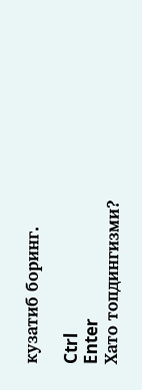кузатиб боринг.

Ctrl
Enter
Хато топдингизми?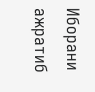Иборани ажратиб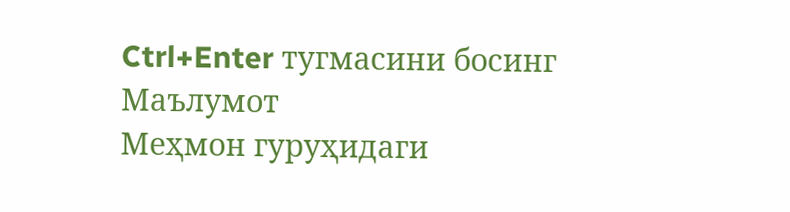Ctrl+Enter тугмасини босинг
Маълумот
Меҳмон гуруҳидаги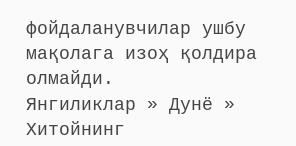фойдаланувчилар ушбу мақолага изоҳ қолдира олмайди.
Янгиликлар » Дунё » Хитойнинг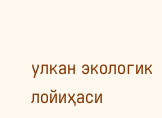улкан экологик лойиҳаси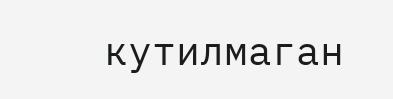кутилмаган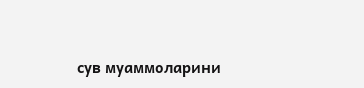сув муаммоларини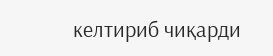келтириб чиқарди